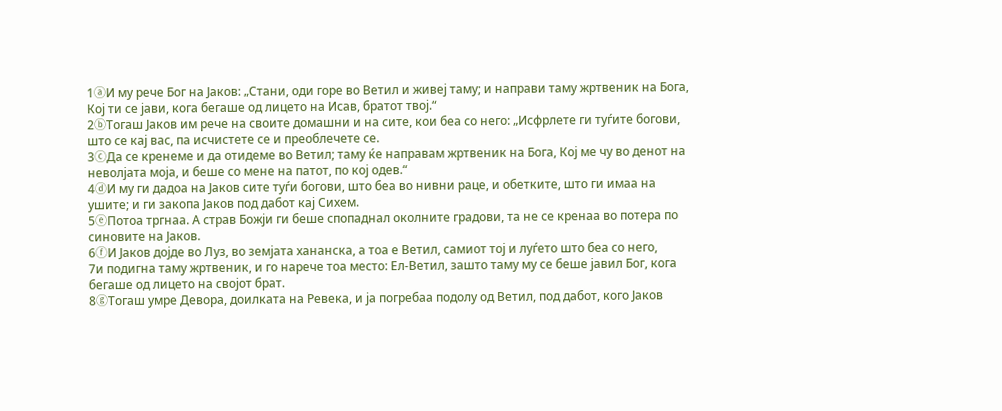1ⓐИ му рече Бог на Јаков: „Стани, оди горе во Ветил и живеј таму; и направи таму жртвеник на Бога, Кој ти се јави, кога бегаше од лицето на Исав, братот твој.“
2ⓑТогаш Јаков им рече на своите домашни и на сите, кои беа со него: „Исфрлете ги туѓите богови, што се кај вас, па исчистете се и преоблечете се.
3ⓒДа се кренеме и да отидеме во Ветил; таму ќе направам жртвеник на Бога, Кој ме чу во денот на неволјата моја, и беше со мене на патот, по кој одев.“
4ⓓИ му ги дадоа на Јаков сите туѓи богови, што беа во нивни раце, и обетките, што ги имаа на ушите; и ги закопа Јаков под дабот кај Сихем.
5ⓔПотоа тргнаа. А страв Божји ги беше спопаднал околните градови, та не се кренаа во потера по синовите на Јаков.
6ⓕИ Јаков дојде во Луз, во земјата хананска, а тоа е Ветил, самиот тој и луѓето што беа со него,
7и подигна таму жртвеник, и го нарече тоа место: Ел-Ветил, зашто таму му се беше јавил Бог, кога бегаше од лицето на својот брат.
8ⓖТогаш умре Девора, доилката на Ревека, и ја погребаа подолу од Ветил, под дабот, кого Јаков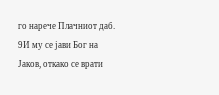го нарече Плачниот даб.
9И му се јави Бог на Јаков, откако се врати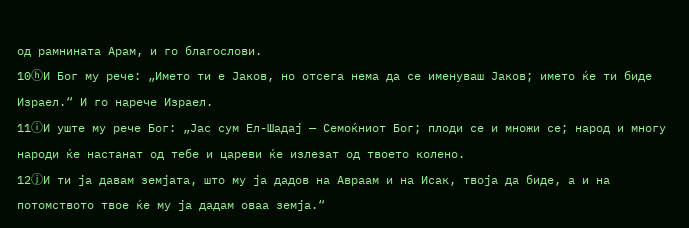од рамнината Арам, и го благослови.
10ⓗИ Бог му рече: „Името ти е Јаков, но отсега нема да се именуваш Јаков; името ќе ти биде Израел.“ И го нарече Израел.
11ⓘИ уште му рече Бог: „Јас сум Ел-Шадај — Семоќниот Бог; плоди се и множи се; народ и многу народи ќе настанат од тебе и цареви ќе излезат од твоето колено.
12ⓙИ ти ја давам земјата, што му ја дадов на Авраам и на Исак, твоја да биде, а и на потомството твое ќе му ја дадам оваа земја.“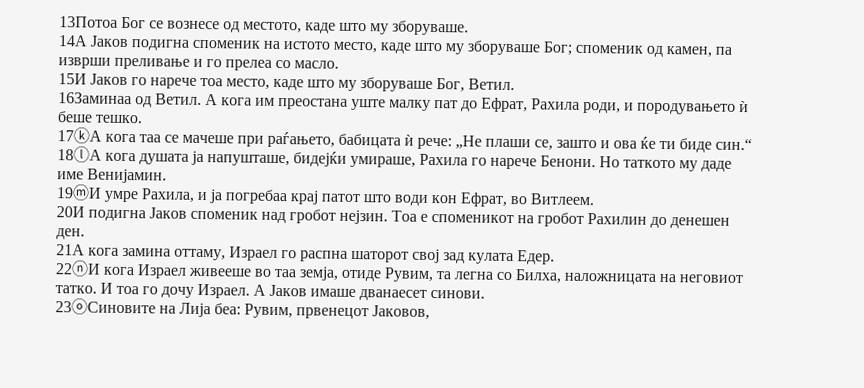13Потоа Бог се вознесе од местото, каде што му зборуваше.
14А Јаков подигна споменик на истото место, каде што му зборуваше Бог; споменик од камен, па изврши преливање и го прелеа со масло.
15И Јаков го нарече тоа место, каде што му зборуваше Бог, Ветил.
16Заминаа од Ветил. А кога им преостана уште малку пат до Ефрат, Рахила роди, и породувањето ѝ беше тешко.
17ⓚА кога таа се мачеше при раѓањето, бабицата ѝ рече: „Не плаши се, зашто и ова ќе ти биде син.“
18ⓛА кога душата ја напушташе, бидејќи умираше, Рахила го нарече Бенони. Но таткото му даде име Венијамин.
19ⓜИ умре Рахила, и ја погребаа крај патот што води кон Ефрат, во Витлеем.
20И подигна Јаков споменик над гробот нејзин. Тоа е споменикот на гробот Рахилин до денешен ден.
21А кога замина оттаму, Израел го распна шаторот свој зад кулата Едер.
22ⓝИ кога Израел живееше во таа земја, отиде Рувим, та легна со Билха, наложницата на неговиот татко. И тоа го дочу Израел. А Јаков имаше дванаесет синови.
23ⓞСиновите на Лија беа: Рувим, првенецот Јаковов,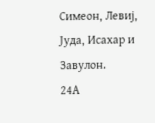Симеон, Левиј, Јуда, Исахар и Завулон.
24А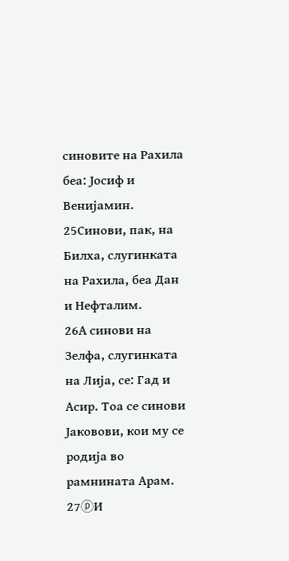синовите на Рахила беа: Јосиф и Венијамин.
25Синови, пак, на Билха, слугинката на Рахила, беа Дан и Нефталим.
26А синови на Зелфа, слугинката на Лија, се: Гад и Асир. Тоа се синови Јаковови, кои му се родија во рамнината Арам.
27ⓟИ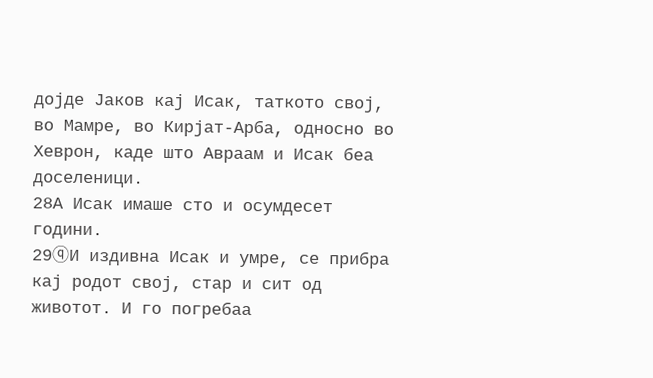дојде Јаков кај Исак, таткото свој, во Мамре, во Кирјат-Арба, односно во Хеврон, каде што Авраам и Исак беа доселеници.
28А Исак имаше сто и осумдесет години.
29ⓠИ издивна Исак и умре, се прибра кај родот свој, стар и сит од животот. И го погребаа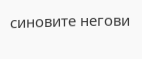синовите негови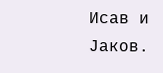Исав и Јаков.